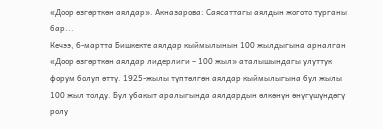«Доор өзгөрткөн аялдар». Акназарова: Саясаттагы аялдын жогото турганы бар...
Кечээ, 6-мартта Бишкекте аялдар кыймылынын 100 жылдыгына арналган «Доор өзгөрткөн аялдар лидерлиги – 100 жыл» аталышындагы улуттук форум болуп өттү. 1925-жылы түптөлгөн аялдар кыймылыгына бул жылы 100 жыл толду. Бул убакыт аралыгында аялдардын өлкөнүн өнүгүшүндөгү ролу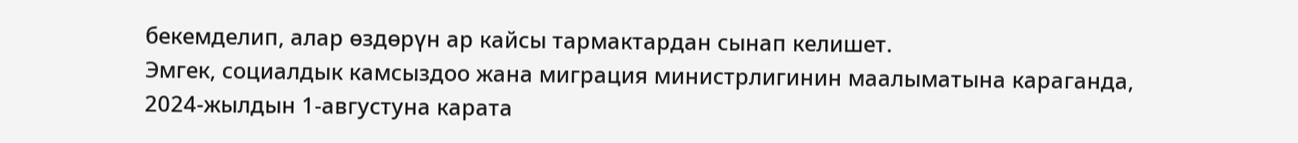бекемделип, алар өздөрүн ар кайсы тармактардан сынап келишет.
Эмгек, социалдык камсыздоо жана миграция министрлигинин маалыматына караганда, 2024-жылдын 1-августуна карата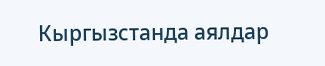Кыргызстанда аялдар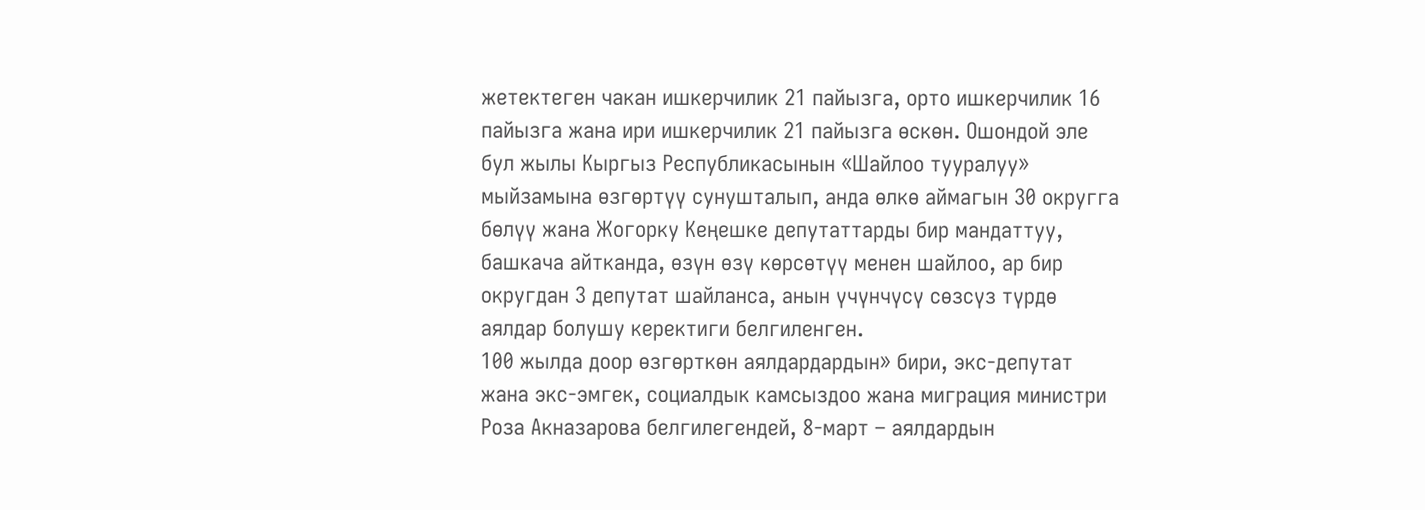жетектеген чакан ишкерчилик 21 пайызга, орто ишкерчилик 16 пайызга жана ири ишкерчилик 21 пайызга өскөн. Ошондой эле бул жылы Кыргыз Республикасынын «Шайлоо тууралуу» мыйзамына өзгөртүү сунушталып, анда өлкө аймагын 30 округга бөлүү жана Жогорку Кеңешке депутаттарды бир мандаттуу, башкача айтканда, өзүн өзү көрсөтүү менен шайлоо, ар бир округдан 3 депутат шайланса, анын үчүнчүсү сөзсүз түрдө аялдар болушу керектиги белгиленген.
100 жылда доор өзгөрткөн аялдардардын» бири, экс-депутат жана экс-эмгек, социалдык камсыздоо жана миграция министри Роза Акназарова белгилегендей, 8-март – аялдардын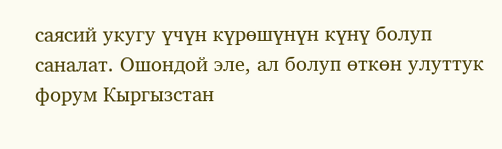саясий укугу үчүн күрөшүнүн күнү болуп саналат. Ошондой эле, ал болуп өткөн улуттук форум Кыргызстан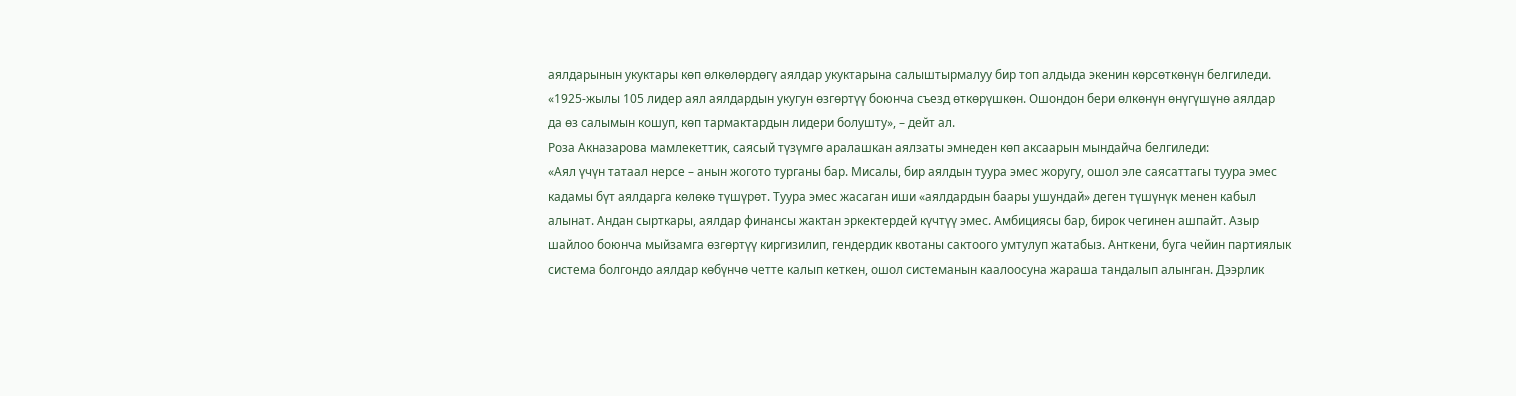аялдарынын укуктары көп өлкөлөрдөгү аялдар укуктарына салыштырмалуу бир топ алдыда экенин көрсөткөнүн белгиледи.
«1925-жылы 105 лидер аял аялдардын укугун өзгөртүү боюнча съезд өткөрүшкөн. Ошондон бери өлкөнүн өнүгүшүнө аялдар да өз салымын кошуп, көп тармактардын лидери болушту», – дейт ал.
Роза Акназарова мамлекеттик, саясый түзүмгө аралашкан аялзаты эмнеден көп аксаарын мындайча белгиледи:
«Аял үчүн татаал нерсе – анын жогото турганы бар. Мисалы, бир аялдын туура эмес жоругу, ошол эле саясаттагы туура эмес кадамы бүт аялдарга көлөкө түшүрөт. Туура эмес жасаган иши «аялдардын баары ушундай» деген түшүнүк менен кабыл алынат. Андан сырткары, аялдар финансы жактан эркектердей күчтүү эмес. Амбициясы бар, бирок чегинен ашпайт. Азыр шайлоо боюнча мыйзамга өзгөртүү киргизилип, гендердик квотаны сактоого умтулуп жатабыз. Анткени, буга чейин партиялык система болгондо аялдар көбүнчө четте калып кеткен, ошол системанын каалоосуна жараша тандалып алынган. Дээрлик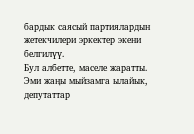бардык саясый партиялардын жетекчилери эркектер экени белгилүү.
Бул албетте, маселе жаратты. Эми жаңы мыйзамга ылайык, депутаттар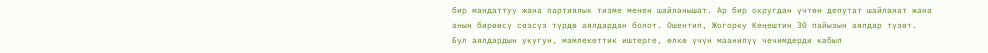бир мандаттуу жана партиялык тизме менен шайланышат. Ар бир округдан үчтөн депутат шайланат жана анын бирөөсү сөзсүз түрдө аялдардан болот. Ошентип, Жогорку Кеңештин 30 пайызын аялдар түзөт. Бул аялдардын укугун, мамлекеттик иштерге, өлкө үчүн маанилүү чечимдерди кабыл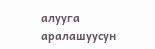алууга аралашуусун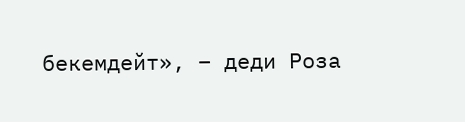бекемдейт», – деди Роза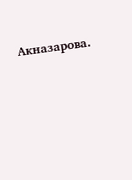Акназарова.